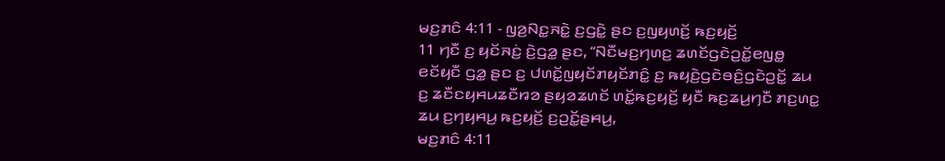ꤗꤢ꤬ꤊꤢꤨ 4:11 - ꤜꤤ꤬ꤡꤢ꤭ꤏꤢꤧ꤭ ꤢ꤬ꤞꤢꤧ꤭ ꤔꤢ ꤢ꤬ꤜꤟꤛꤢꤩ꤬ ꤒꤢ꤬ꤟꤢꤩ꤬
11 ꤚꤢꤪ ꤢ꤬ ꤟꤢꤩꤏꤢꤦ꤬ ꤢꤧ꤬ꤞꤤ꤭ ꤔꤢ, “ꤡꤢꤪꤗꤢ꤬ꤚꤛꤢ꤬ ꤘꤛꤢꤩꤞꤢꤧꤑꤢꤩ꤭ꤕꤜꤥ꤭ ꤕꤢꤩꤟꤢꤪ ꤞꤤ꤭ ꤔꤢ ꤢ꤬ ꤓꤛꤢꤩ꤭ꤜꤟꤢꤩꤊꤟꤢꤩꤊꤢꤨ꤭ ꤢ꤬ ꤒꤟꤢꤧ꤬ꤞꤢꤧꤋꤢꤨ꤬ꤞꤢꤧꤑꤢꤩ꤭ ꤘꤣ ꤢ꤬ ꤘꤢꤪꤢꤟꤌꤣꤘꤢꤪꤙꤤ ꤔꤟꤤꤘꤛꤢꤩ ꤛꤢꤩ꤭ꤒꤢ꤬ꤟꤢꤩ꤬ ꤟꤢꤪ ꤒꤢ꤬ꤘꤣ꤬ꤚꤢꤪ ꤊꤢ꤬ꤛꤢ꤭ ꤘꤣ ꤢ꤬ꤚꤟꤌꤣ꤬ ꤒꤢ꤬ꤟꤢꤩ꤬ ꤢ꤬ꤑꤢꤩ꤭ꤔꤌꤣ꤬,
ꤗꤢ꤬ꤊꤢꤨ 4:11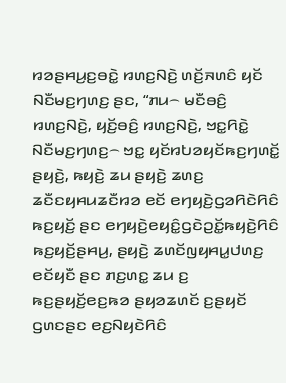ꤙꤤꤔꤌꤣ꤬ꤢ꤬ꤋꤢꤧ꤭ ꤙꤛꤢ꤬ꤡꤢꤧ꤬ ꤛꤢꤩ꤬ꤏꤛꤢꤨ ꤟꤢꤩ ꤡꤢꤪꤗꤢ꤬ꤚꤛꤢ꤬ ꤔꤢ, “ꤊꤣ꤮ ꤗꤢꤪꤋꤢꤨ꤬ ꤙꤛꤢ꤬ꤡꤢꤧ꤬, ꤟꤢꤩ꤬ꤋꤢꤨ꤬ ꤙꤛꤢ꤬ꤡꤢꤧ꤬, ꤠꤢ꤭ꤖꤢꤧ꤭ ꤡꤢꤪꤗꤢ꤬ꤚꤛꤢ꤬꤮ ꤠꤢ꤭ ꤟꤢꤩꤙꤝꤤꤟꤢꤩꤒꤢ꤬ꤚꤛꤢꤩ꤭ ꤔꤟꤢꤧ꤬, ꤒꤟꤢꤧ꤬ ꤘꤣ ꤔꤟꤢꤧ꤬ ꤘꤛꤢ꤬ ꤘꤢꤪꤢꤟꤌꤣꤘꤢꤪꤙꤤ ꤕꤢꤩ ꤕꤚꤟꤢꤧ꤬ꤞꤤꤖꤢꤧꤖꤢꤨ ꤒꤢ꤬ꤟꤢꤩ꤬ ꤔꤢ ꤕꤚꤟꤢꤧ꤬ꤕꤟꤢꤨ꤭ꤞꤢꤧꤑꤢꤩ꤭ꤒꤟꤢꤧ꤬ꤖꤢꤨ ꤒꤢ꤬ꤟꤢꤩ꤬ꤔꤌꤣ꤬, ꤔꤟꤢꤧ꤬ ꤘꤛꤢꤩꤜꤟꤌꤣ꤭ꤓꤛꤢ꤬ ꤕꤢꤩꤟꤢꤪ ꤔꤢ ꤊꤢ꤬ꤛꤢ꤭ ꤘꤣ ꤢ꤬ ꤒꤢ꤬ꤔꤟꤢꤩ꤬ꤕꤢ꤬ꤒꤤ ꤔꤟꤤꤘꤛꤢꤩ ꤢ꤬ꤔꤟꤢꤩ ꤞꤛꤢꤔꤢ ꤕꤢ꤬ꤡꤟꤢꤧꤖꤢꤨ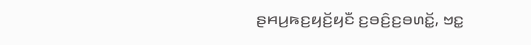ꤔꤌꤣ꤬ꤒꤢ꤬ꤟꤢꤩ꤬ꤟꤢꤪ ꤢ꤬ꤋꤢꤨ꤬ꤢ꤬ꤋꤛꤢꤩ꤭, ꤠꤢ꤭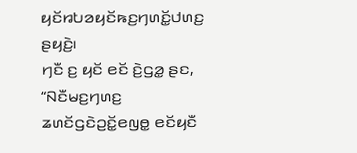ꤟꤢꤩꤙꤝꤤꤟꤢꤩꤒꤢ꤬ꤚꤛꤢꤩ꤭ꤓꤛꤢ꤬ ꤔꤟꤢꤧ꤬꤯
ꤚꤢꤪ ꤢ꤬ ꤟꤢꤩ ꤕꤢꤩ ꤢꤧ꤬ꤞꤤ꤭ ꤔꤢ, “ꤡꤢꤪꤗꤢ꤬ꤚꤛꤢ꤬ ꤘꤛꤢꤩꤞꤢꤧꤑꤢꤩ꤭ꤕꤜꤥ꤭ ꤕꤢꤩꤟꤢꤪ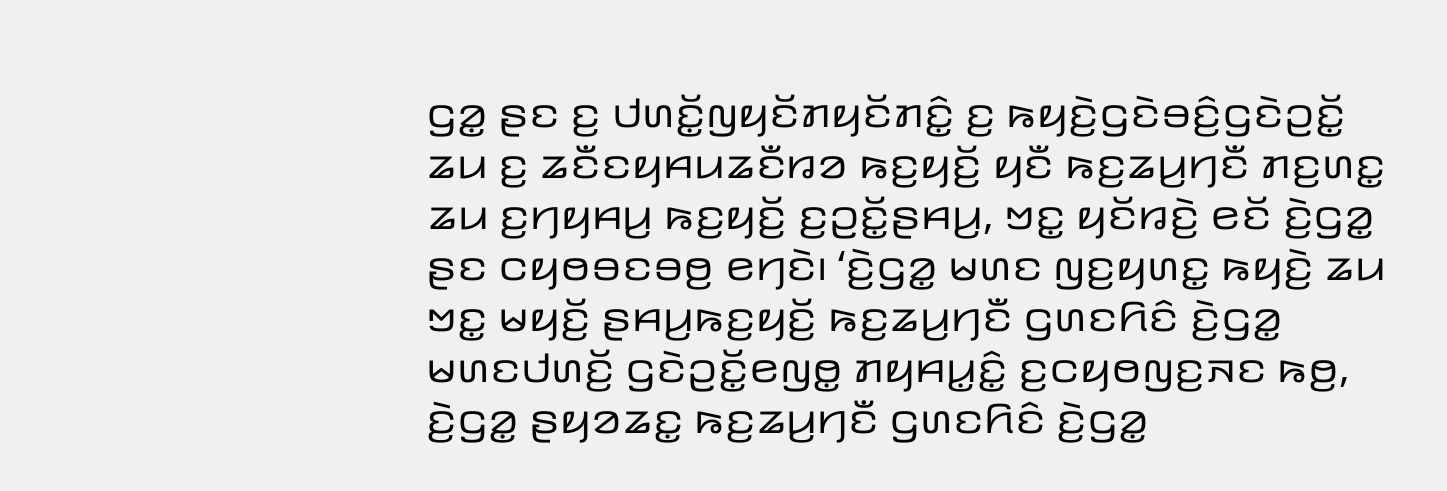ꤞꤤ꤭ ꤔꤢ ꤢ꤬ ꤓꤛꤢꤩ꤭ꤜꤟꤢꤩꤊꤟꤢꤩꤊꤢꤨ꤭ ꤢ꤬ ꤒꤟꤢꤧ꤬ꤞꤢꤧꤋꤢꤨ꤬ꤞꤢꤧꤑꤢꤩ꤭ ꤘꤣ ꤢ꤬ ꤘꤢꤪꤢꤟꤌꤣꤘꤢꤪꤙꤤ ꤒꤢ꤬ꤟꤢꤩ꤬ ꤟꤢꤪ ꤒꤢ꤬ꤘꤣ꤬ꤚꤢꤪ ꤊꤢ꤬ꤛꤢ꤭ ꤘꤣ ꤢ꤬ꤚꤟꤌꤣ꤬ ꤒꤢ꤬ꤟꤢꤩ꤬ ꤢ꤬ꤑꤢꤩ꤭ꤔꤌꤣ꤬, ꤠꤢ꤭ ꤟꤢꤩꤙꤢꤧ꤬ ꤕꤢꤩ ꤢꤧ꤬ꤞꤤ꤭ ꤔꤢ ꤍꤟꤥꤋꤢꤋꤥ꤬ ꤕꤚꤢꤧ꤯ ‘ꤢꤧ꤬ꤞꤤ꤭ ꤗꤛꤢ ꤜꤢ꤬ꤟꤛꤢ꤭ ꤒꤟꤢꤧ꤬ ꤘꤣ ꤠꤢ꤭ ꤗꤟꤢꤩ꤬ ꤔꤌꤣ꤬ꤒꤢ꤬ꤟꤢꤩ꤬ ꤒꤢ꤬ꤘꤣ꤬ꤚꤢꤪ ꤞꤛꤢꤖꤢꤨ ꤢꤧ꤬ꤞꤤ꤭ ꤗꤛꤢꤓꤛꤢꤩ꤬ ꤞꤢꤧꤑꤢꤩ꤭ꤕꤜꤥ꤭ ꤊꤟꤌꤣ꤭ꤢꤨ꤭ ꤢ꤬ꤍꤟꤥꤜꤢ꤬ꤏꤢ ꤒꤥ꤬, ꤢꤧ꤬ꤞꤤ꤭ ꤔꤟꤤꤘꤢ꤭ ꤒꤢ꤬ꤘꤣ꤬ꤚꤢꤪ ꤞꤛꤢꤖꤢꤨ ꤢꤧ꤬ꤞꤤ꤭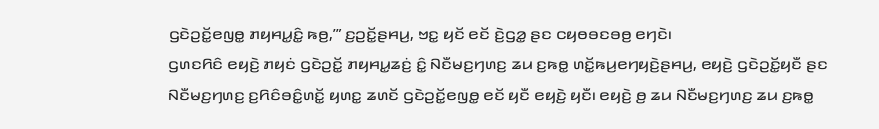ꤞꤢꤧꤑꤢꤩ꤭ꤕꤜꤥ꤭ ꤊꤟꤌꤣ꤭ꤢꤨ꤭ ꤒꤥ꤬,’” ꤢ꤬ꤑꤢꤩ꤭ꤔꤌꤣ꤬, ꤠꤢ꤭ ꤟꤢꤩ ꤕꤢꤩ ꤢꤧ꤬ꤞꤤ꤭ ꤔꤢ ꤍꤟꤥꤋꤢꤋꤥ꤬ ꤕꤚꤢꤧ꤯
ꤞꤛꤢꤖꤢꤨ ꤕꤟꤢꤧ꤬ ꤊꤟꤢꤦ ꤞꤢꤧꤑꤢꤩ꤭ ꤊꤟꤌꤣ꤭ꤘꤢꤦ꤬ ꤢꤨ꤭ ꤡꤢꤪꤗꤢ꤬ꤚꤛꤢ꤬ ꤘꤣ ꤢ꤬ꤒꤥ꤭ ꤛꤢꤩ꤭ꤒꤣ꤬ꤕꤚꤟꤢꤧ꤬ꤔꤌꤣ꤬, ꤕꤟꤢꤧ꤬ ꤞꤢꤧꤑꤢꤩ꤭ꤟꤢꤪ ꤔꤢ ꤡꤢꤪꤗꤢ꤬ꤚꤛꤢ꤬ ꤢ꤬ꤖꤢꤨꤋꤢꤨ꤭ꤛꤢꤩ꤭ ꤟꤛꤢ꤭ ꤘꤛꤢꤩ ꤞꤢꤧꤑꤢꤩ꤭ꤕꤜꤥ꤭ ꤕꤢꤩ ꤟꤢꤪ ꤕꤟꤢꤧ꤬ ꤟꤢꤪ꤯ ꤕꤟꤢꤧ꤬ ꤥ꤬ ꤘꤣ ꤡꤢꤪꤗꤢ꤬ꤚꤛꤢ꤬ ꤘꤣ ꤢ꤬ꤒꤥ꤭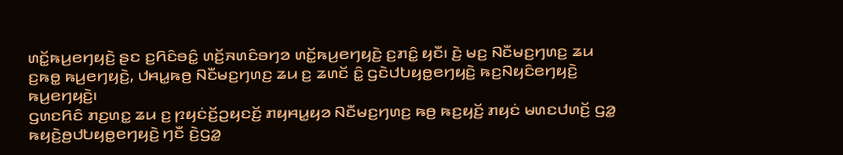ꤛꤢꤩ꤭ꤒꤣ꤬ꤕꤚꤟꤢꤧ꤬ ꤔꤢ ꤢ꤬ꤖꤢꤨꤋꤢꤨ꤭ ꤛꤢꤩ꤬ꤏꤛꤢꤨꤋꤚꤤ ꤛꤢꤩ꤭ꤒꤣ꤬ꤕꤚꤟꤢꤧ꤬ ꤢ꤬ꤊꤢꤨ꤭ ꤟꤢꤪ꤯ ꤢꤧ꤬ ꤗꤢ꤬ ꤡꤢꤪꤗꤢ꤬ꤚꤛꤢ꤬ ꤘꤣ ꤢ꤬ꤒꤥ꤭ ꤒꤣ꤬ꤕꤚꤟꤢꤧ꤬, ꤓꤌꤣ꤭ꤒꤥ꤬ ꤡꤢꤪꤗꤢ꤬ꤚꤛꤢ꤬ ꤘꤣ ꤢ꤬ ꤘꤛꤢꤩ ꤢꤨ꤭ ꤞꤢꤧꤓꤝꤟꤥ꤭ꤕꤚꤟꤢꤧ꤬ ꤒꤢ꤬ꤡꤟꤢꤨꤕꤚꤟꤢꤧ꤬ ꤒꤣ꤬ꤕꤚꤟꤢꤧ꤬꤯
ꤞꤛꤢꤖꤢꤨ ꤊꤢ꤬ꤛꤢ꤭ ꤘꤣ ꤢ꤬ ꤐꤟꤢꤦꤢꤩ꤬ꤑꤟꤢꤢꤩ꤬ ꤊꤟꤌꤣ꤭ꤟꤤ ꤡꤢꤪꤗꤢ꤬ꤚꤛꤢ꤬ ꤒꤥ꤬ ꤒꤢ꤬ꤟꤢꤩ꤬ ꤊꤟꤢꤦ ꤗꤛꤢꤓꤛꤢꤩ꤬ ꤞꤤ꤭ ꤒꤟꤢꤧ꤬ꤥ꤬ꤓꤝꤟꤥ꤭ꤕꤚꤟꤢꤧ꤬ ꤚꤢꤪ ꤢꤧ꤬ꤞꤤ꤭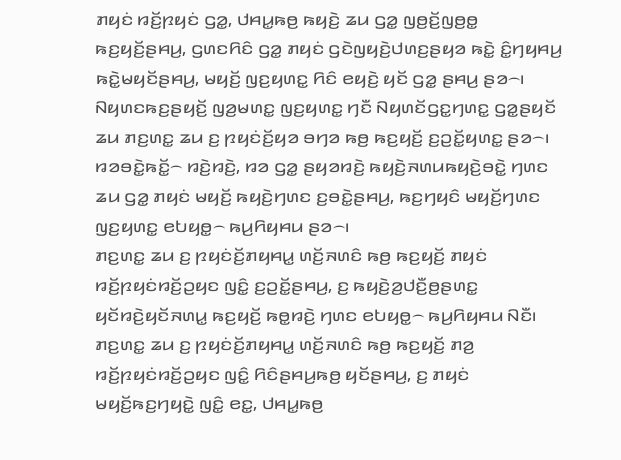ꤊꤟꤢꤦ ꤙꤢꤩ꤬ꤐꤟꤢꤦ ꤞꤤ꤭, ꤓꤌꤣ꤭ꤒꤥ꤬ ꤒꤟꤢꤧ꤬ ꤘꤣ ꤞꤤ꤭ ꤜꤥ꤬ꤢꤩ꤬ꤜꤥ꤬ꤥ꤭ ꤒꤢ꤬ꤟꤢꤩ꤬ꤔꤌꤣ꤬, ꤞꤛꤢꤖꤢꤨ ꤞꤤ꤭ ꤊꤟꤢꤦ ꤞꤢꤧꤜꤟꤢꤧ꤬ꤓꤛꤢ꤬ꤔꤟꤤ ꤒꤢꤧ꤭ ꤢꤨ꤭ꤚꤟꤌꤣ꤬ ꤒꤢꤧ꤭ꤗꤟꤢꤩꤔꤌꤣ꤬, ꤗꤟꤢꤩ꤬ ꤜꤢ꤬ꤟꤛꤢ꤭ ꤖꤢꤨ ꤕꤟꤢꤧ꤬ ꤟꤢꤩ ꤞꤤ꤭ ꤔꤌꤣ꤬ ꤔꤤ꤮꤯
ꤡꤟꤛꤢꤒꤢ꤬ꤔꤟꤢꤩ꤬ ꤜꤤ꤬ꤗꤛꤢ꤭ ꤜꤢ꤬ꤟꤛꤢ꤭ ꤚꤢꤪ ꤡꤟꤛꤢꤩꤞꤢ꤭ꤚꤛꤢ꤭ ꤞꤤ꤭ꤔꤟꤢꤩ ꤘꤣ ꤊꤢ꤬ꤛꤢ꤭ ꤘꤣ ꤢ꤬ ꤐꤟꤢꤦꤢꤩ꤬ꤟꤤ ꤋꤚꤤ ꤒꤥ꤬ ꤒꤢ꤬ꤟꤢꤩ꤬ ꤢ꤬ꤑꤢꤩ꤭ꤟꤛꤢ꤭ ꤔꤤ꤮꤯ ꤙꤤꤋꤢꤧ꤭ꤒꤢꤩ꤭꤮ ꤙꤢꤧ꤬ꤙꤢꤧ꤬, ꤙꤤ ꤞꤤ꤭ ꤔꤟꤤꤙꤢꤧ꤬ ꤒꤟꤢꤧ꤬ꤏꤛꤣꤒꤟꤢꤧ꤬ꤋꤢꤧ꤭ ꤚꤛꤢ ꤘꤣ ꤞꤤ꤭ ꤊꤟꤢꤦ ꤗꤟꤢꤩ꤬ ꤒꤟꤢꤧ꤬ꤚꤛꤢ ꤢ꤬ꤋꤢꤧ꤭ꤔꤌꤣ꤬, ꤒꤢ꤬ꤚꤟꤢꤨ ꤗꤟꤢꤩ꤬ꤚꤛꤢ ꤜꤢ꤬ꤟꤛꤢ꤭ ꤕꤝꤟꤥ꤭꤮ ꤒꤣ꤬ꤖꤟꤌꤣ ꤔꤤ꤮꤯
ꤊꤢ꤬ꤛꤢ꤭ ꤘꤣ ꤢ꤬ ꤐꤟꤢꤦꤢꤩ꤬ꤊꤟꤌꤣ꤭ ꤛꤢꤩ꤬ꤏꤛꤢꤨ ꤒꤥ꤬ ꤒꤢ꤬ꤟꤢꤩ꤬ ꤊꤟꤢꤦ ꤙꤢꤩ꤬ꤐꤟꤢꤦꤙꤢꤩ꤬ꤑꤟꤢ ꤜꤢꤨ꤭ ꤢ꤬ꤑꤢꤩ꤭ꤔꤌꤣ꤬, ꤢ꤬ ꤒꤟꤢꤧ꤬ꤤ꤬ꤓꤢꤪ꤬ꤥ꤬ꤔꤛꤢ꤭ ꤟꤢꤩꤙꤢꤧ꤬ꤟꤢꤩꤏꤛꤣ꤭ ꤒꤢ꤬ꤟꤢꤩ꤬ ꤒꤥ꤭ꤙꤢꤧ꤬ ꤚꤛꤢ ꤕꤝꤟꤥ꤭꤮ ꤒꤣ꤬ꤖꤟꤌꤣ ꤡꤢꤪ꤯ ꤊꤢ꤬ꤛꤢ꤭ ꤘꤣ ꤢ꤬ ꤐꤟꤢꤦꤢꤩ꤬ꤊꤟꤌꤣ꤭ ꤛꤢꤩ꤬ꤏꤛꤢꤨ ꤒꤥ꤬ ꤒꤢ꤬ꤟꤢꤩ꤬ ꤊꤤ꤬ ꤙꤢꤩ꤬ꤐꤟꤢꤦꤙꤢꤩ꤬ꤑꤟꤢ ꤜꤢꤨ꤭ ꤖꤢꤨꤔꤌꤣ꤬ꤒꤥ꤬ ꤟꤢꤩꤔꤌꤣ꤬, ꤢ꤬ ꤊꤟꤢꤦ ꤗꤟꤢꤩ꤬ꤒꤢ꤬ꤚꤟꤢꤧ꤭ ꤜꤢꤨ꤭ ꤕꤢ꤭, ꤓꤌꤣ꤭ꤒꤥ꤬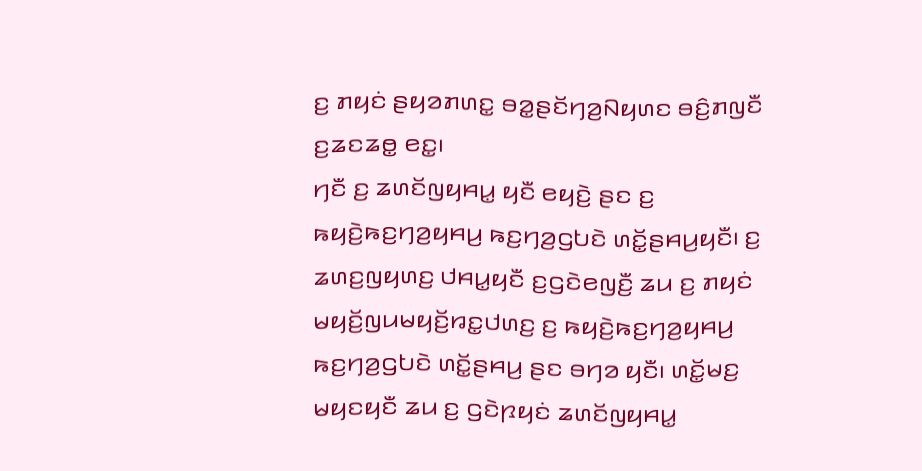ꤢ꤬ ꤊꤟꤢꤦ ꤔꤟꤤꤊꤛꤢ꤭ ꤋꤤ꤭ꤔꤢꤩꤚꤤ꤬ꤡꤟꤛꤢ ꤋꤢꤨ꤬ꤊꤜꤢꤪ ꤢ꤬ꤘꤢꤘꤥ꤭ ꤕꤢ꤭꤯
ꤚꤢꤪ ꤢ꤬ ꤘꤛꤢꤩꤜꤟꤌꤣ꤭ ꤟꤢꤪ ꤕꤟꤢꤧ꤬ ꤔꤢ ꤢ꤬ ꤒꤟꤢꤧ꤬ꤒꤢ꤬ꤚꤤ꤬ꤟꤌꤣ꤬ ꤒꤢ꤬ꤚꤤ꤬ꤞꤝꤢꤧ ꤛꤢꤩ꤭ꤔꤌꤣ꤬ꤟꤢꤪ꤯ ꤢ꤬ ꤘꤛꤢ꤬ꤜꤟꤛꤢ꤬ ꤓꤌꤣ꤭ꤟꤢꤪ ꤢ꤬ꤞꤢꤧꤕꤜꤢꤪ꤬ ꤘꤣ ꤢ꤬ ꤊꤟꤢꤦ ꤗꤟꤢꤩ꤬ꤜꤣꤗꤟꤢꤩ꤬ꤙꤢ꤭ꤓꤛꤢ꤬ ꤢ꤬ ꤒꤟꤢꤧ꤬ꤒꤢ꤬ꤚꤤ꤬ꤟꤌꤣ꤬ ꤒꤢ꤬ꤚꤤ꤬ꤞꤝꤢꤧ ꤛꤢꤩ꤭ꤔꤌꤣ꤬ ꤔꤢ ꤋꤚꤤ ꤟꤢꤪ꤯ ꤛꤢꤩ꤭ꤗꤢ꤬ ꤗꤟꤢꤟꤢꤪ ꤘꤣ ꤢ꤬ ꤞꤢꤧꤐꤟꤢꤦ ꤘꤛꤢꤩꤜꤟꤌꤣ꤭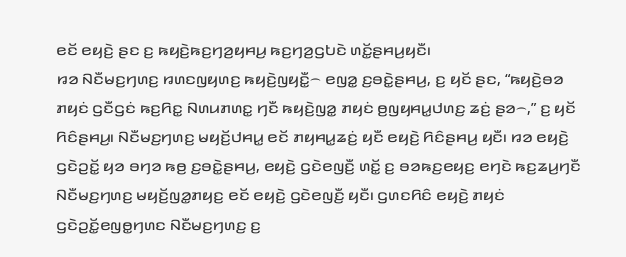ꤕꤢꤩ ꤕꤟꤢꤧ꤬ ꤔꤢ ꤢ꤬ ꤒꤟꤢꤧ꤬ꤒꤢ꤬ꤚꤤ꤬ꤟꤌꤣ꤬ ꤒꤢ꤬ꤚꤤ꤬ꤞꤝꤢꤧ ꤛꤢꤩ꤭ꤔꤌꤣ꤬ꤟꤢꤪ꤯
ꤙꤤ ꤡꤢꤪꤗꤢ꤬ꤚꤛꤢ꤬ ꤙꤛꤢꤜꤟꤛꤢ꤬ ꤒꤟꤢꤧ꤬ꤜꤟꤢꤪ꤭꤮ ꤕꤜꤤ꤭ ꤢ꤬ꤋꤢꤧ꤭ꤔꤌꤣ꤬, ꤢ꤬ ꤟꤢꤩ ꤔꤢ, “ꤒꤟꤢꤧ꤬ꤋꤤ ꤊꤟꤢꤦ ꤞꤢꤪꤞꤢꤦ ꤒꤢ꤬ꤖꤢ꤭ ꤡꤛꤣꤊꤛꤢ꤭ ꤚꤢꤪ ꤒꤟꤢꤧ꤬ꤜꤤ꤭ ꤊꤟꤢꤦ ꤥ꤬ꤜꤟꤌꤣ꤭ꤓꤛꤢ꤬ ꤘꤢꤦ꤬ ꤔꤤ꤮,” ꤢ꤬ ꤟꤢꤩ ꤖꤢꤨꤔꤌꤣ꤬꤯ ꤡꤢꤪꤗꤢ꤬ꤚꤛꤢ꤬ ꤗꤟꤢꤩ꤬ꤓꤌꤣ꤭ ꤕꤢꤩ ꤊꤟꤌꤣ꤭ꤘꤢꤦ꤬ ꤟꤢꤪ ꤕꤟꤢꤧ꤬ ꤖꤢꤨꤔꤌꤣ꤬ ꤟꤢꤪ꤯ ꤙꤤ ꤕꤟꤢꤧ꤬ ꤞꤢꤧꤑꤢꤩ꤭ ꤟꤤ ꤋꤚꤤ ꤒꤥ꤬ ꤢ꤬ꤋꤢꤧ꤭ꤔꤌꤣ꤬, ꤕꤟꤢꤧ꤬ ꤞꤢꤧꤕꤜꤢꤪ꤬ ꤛꤢꤩ꤭ ꤢ꤬ ꤋꤤꤒꤢ꤬ꤕꤟꤢ꤬ ꤕꤚꤢꤧ ꤒꤢ꤬ꤘꤣ꤬ꤚꤢꤪ ꤡꤢꤪꤗꤢ꤬ꤚꤛꤢ꤬ ꤗꤟꤢꤩ꤬ꤜꤤ꤭ꤊꤟꤢ꤬ ꤕꤢꤩ ꤕꤟꤢꤧ꤬ ꤞꤢꤧꤕꤜꤢꤪ꤬ ꤟꤢꤪ꤯ ꤞꤛꤢꤖꤢꤨ ꤕꤟꤢꤧ꤬ ꤊꤟꤢꤦ ꤞꤢꤧꤑꤢꤩ꤭ꤕꤜꤥ꤭ꤚꤛꤢ ꤡꤢꤪꤗꤢ꤬ꤚꤛꤢ꤬ ꤢ꤬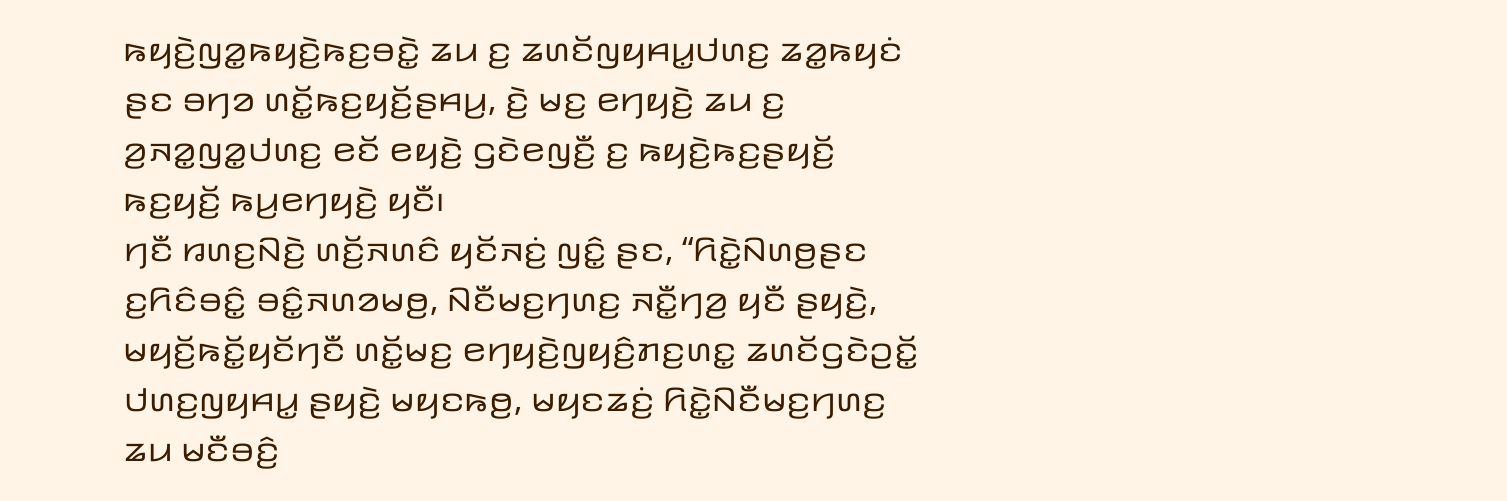ꤒꤟꤢꤧ꤬ꤜꤤ꤭ꤒꤟꤢꤧ꤬ꤒꤢ꤬ꤋꤢꤧ꤭ ꤘꤣ ꤢ꤬ ꤘꤛꤢꤩꤜꤟꤌꤣ꤭ꤓꤛꤢ꤬ ꤘꤤ꤭ꤒꤟꤢꤦ ꤔꤢ ꤋꤚꤤ ꤛꤢꤩ꤭ꤒꤢ꤬ꤟꤢꤩ꤬ꤔꤌꤣ꤬, ꤢꤧ꤬ ꤗꤢ꤬ ꤕꤚꤟꤢꤧ꤬ ꤘꤣ ꤢ꤬ ꤤ꤬ꤏꤤ꤭ꤜꤤ꤭ꤓꤛꤢ꤬ ꤕꤢꤩ ꤕꤟꤢꤧ꤬ ꤞꤢꤧꤕꤜꤢꤪ꤬ ꤢ꤬ ꤒꤟꤢꤧ꤬ꤒꤢ꤬ꤔꤟꤢꤩ꤬ ꤒꤢ꤬ꤟꤢꤩ꤬ ꤒꤣ꤬ꤕꤚꤟꤢꤧ꤬ ꤟꤢꤪ꤯
ꤚꤢꤪ ꤙꤛꤢ꤬ꤡꤢꤧ꤬ ꤛꤢꤩ꤬ꤏꤛꤢꤨ ꤟꤢꤩꤏꤢꤦ꤬ ꤜꤢꤨ꤭ ꤔꤢ, “ꤖꤢꤧ꤭ꤡꤛꤥ꤬ꤔꤢ ꤢ꤬ꤖꤢꤨꤋꤢꤨ꤭ ꤋꤢꤨ꤭ꤏꤛꤤꤗꤥ꤬, ꤡꤢꤪꤗꤢ꤬ꤚꤛꤢ꤬ ꤏꤢꤪ꤭ꤚꤤ꤬ ꤟꤢꤪ ꤔꤟꤢꤧ꤬, ꤗꤟꤢꤩ꤬ꤒꤢꤩ꤭ꤟꤢꤩꤚꤢꤪ ꤛꤢꤩ꤭ꤗꤢ꤬ ꤕꤚꤟꤢꤧ꤬ꤜꤟꤢꤨ꤬ꤊꤢ꤬ꤛꤢ꤭ ꤘꤛꤢꤩꤞꤢꤧꤑꤢꤩ꤭ ꤓꤛꤢ꤬ꤜꤟꤌꤣ꤭ ꤔꤟꤢꤧ꤬ ꤗꤟꤢꤒꤥ꤬, ꤗꤟꤢꤘꤢꤦ꤬ ꤖꤢꤧ꤭ꤡꤢꤪꤗꤢ꤬ꤚꤛꤢ꤬ ꤘꤣ ꤗꤢꤪꤋꤢꤨ꤬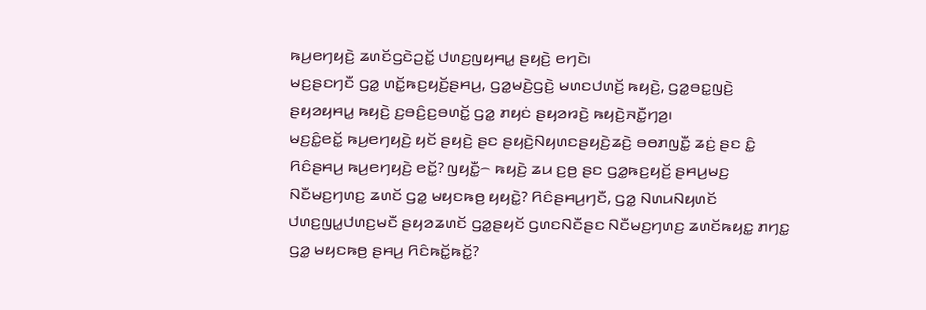ꤒꤣ꤬ꤕꤚꤟꤢꤧ꤬ ꤘꤛꤢꤩꤞꤢꤧꤑꤢꤩ꤭ ꤓꤛꤢ꤬ꤜꤟꤌꤣ꤭ ꤔꤟꤢꤧ꤬ ꤕꤚꤢꤧ꤯
ꤗꤢ꤬ꤔꤢꤚꤢꤪ ꤞꤤ꤭ ꤛꤢꤩ꤭ꤒꤢ꤬ꤟꤢꤩ꤬ꤔꤌꤣ꤬, ꤞꤤ꤭ꤗꤢꤧ꤬ꤞꤢꤧ꤬ ꤗꤛꤢꤓꤛꤢꤩ꤬ ꤒꤟꤢꤧ꤬, ꤞꤤ꤭ꤋꤢ꤭ꤜꤢꤧ꤬ ꤔꤟꤤꤟꤌꤣ꤭ ꤒꤟꤢꤧ꤬ ꤢ꤬ꤋꤢꤨ꤬ꤢ꤬ꤋꤛꤢꤩ꤭ ꤞꤤ꤭ ꤊꤟꤢꤦ ꤔꤟꤤꤙꤢꤧ꤬ ꤒꤟꤢꤧ꤬ꤏꤢꤪ꤭ꤚꤤ꤬꤯
ꤗꤢ꤬ꤢꤨ꤭ꤕꤢꤩ꤭ ꤒꤣ꤬ꤕꤚꤟꤢꤧ꤬ ꤟꤢꤩ ꤔꤟꤢꤧ꤬ ꤔꤢ ꤔꤟꤢꤧ꤬ꤡꤟꤛꤢꤔꤟꤢꤧ꤬ꤘꤢꤧ꤬ ꤋꤥꤊꤜꤢꤪ꤭ ꤘꤢꤦ꤬ ꤔꤢ ꤢꤨ꤭ ꤖꤢꤨꤔꤌꤣ꤬ ꤒꤣ꤬ꤕꤚꤟꤢꤧ꤬ ꤕꤢꤩ꤭? ꤜꤟꤢꤪ꤭꤮ ꤒꤟꤢꤧ꤬ ꤘꤣ ꤢ꤬ꤥ꤬ ꤔꤢ ꤞꤤ꤭ꤒꤢ꤬ꤟꤢꤩ꤬ ꤔꤌꤣ꤬ꤗꤢ꤬ ꤡꤢꤪꤗꤢ꤬ꤚꤛꤢ꤬ ꤘꤛꤢꤩ ꤞꤤ꤭ ꤗꤟꤢꤒꤥ꤬ ꤟꤟꤢꤧ꤭? ꤖꤢꤨꤔꤌꤣ꤬ꤚꤢꤪ, ꤞꤤ꤭ ꤡꤛꤣꤡꤟꤛꤢꤩ ꤓꤛꤢ꤬ꤜꤣ꤭ꤓꤛꤢ꤬ꤗꤢꤪ ꤔꤟꤤꤘꤛꤢꤩ ꤞꤤ꤭ꤔꤟꤢꤩ ꤞꤛꤢꤡꤢꤪꤔꤢ ꤡꤢꤪꤗꤢ꤬ꤚꤛꤢ꤬ ꤘꤛꤢꤩꤒꤟꤢ꤭ ꤊꤚꤢ꤭ ꤞꤤ꤭ ꤗꤟꤢꤒꤥ꤬ ꤔꤌꤣ꤬ ꤖꤢꤨꤒꤢꤩ꤭ꤒꤢꤩ꤭?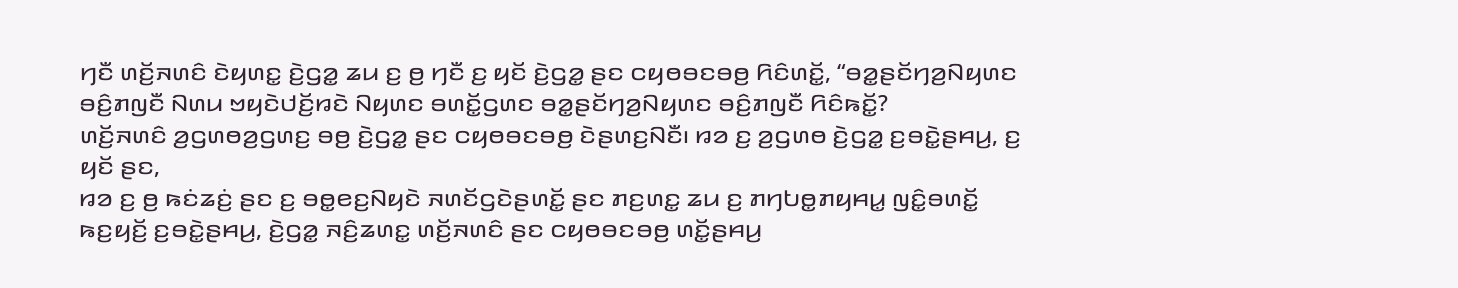ꤚꤢꤪ ꤛꤢꤩ꤬ꤏꤛꤢꤨ ꤢꤧꤟꤛꤢ꤭ ꤢꤧ꤬ꤞꤤ꤭ ꤘꤣ ꤢ꤬ ꤥ꤬ ꤚꤢꤪ ꤢ꤬ ꤟꤢꤩ ꤢꤧ꤬ꤞꤤ꤭ ꤔꤢ ꤍꤟꤥꤋꤢꤋꤥ꤬ ꤖꤢꤨꤛꤢꤩ꤭, “ꤋꤤ꤭ꤔꤢꤩꤚꤤ꤬ꤡꤟꤛꤢ ꤋꤢꤨ꤬ꤊꤜꤢꤪ ꤡꤛꤣ ꤠꤟꤢꤧꤓꤢꤩ꤬ꤙꤢꤧ ꤡꤟꤛꤢ ꤋꤛꤢꤩ꤭ꤞꤛꤢ ꤋꤤ꤭ꤔꤢꤩꤚꤤ꤬ꤡꤟꤛꤢ ꤋꤢꤨ꤬ꤊꤜꤢꤪ ꤖꤢꤨꤒꤢꤩ꤭?
ꤛꤢꤩ꤬ꤏꤛꤢꤨ ꤤ꤬ꤞꤛꤥꤤ꤬ꤞꤛꤢ꤬ ꤋꤥ꤬ ꤢꤧ꤬ꤞꤤ꤭ ꤔꤢ ꤍꤟꤥꤋꤢꤋꤥ꤬ ꤢꤧꤔꤛꤢ꤬ꤡꤢꤪ꤯ ꤙꤤ ꤢ꤬ ꤤ꤬ꤞꤛꤥ ꤢꤧ꤬ꤞꤤ꤭ ꤢ꤬ꤋꤢꤧ꤭ꤔꤌꤣ꤬, ꤢ꤬ ꤟꤢꤩ ꤔꤢ,
ꤙꤤ ꤢ꤬ ꤥ꤬ ꤒꤢꤦꤘꤢꤦ꤬ ꤔꤢ ꤢ꤬ ꤋꤥ꤭ꤕꤢ꤬ꤡꤟꤢꤧ ꤏꤛꤢꤩꤞꤢꤧꤔꤛꤢꤩ꤭ ꤔꤢ ꤊꤢ꤬ꤛꤢ꤭ ꤘꤣ ꤢ꤬ ꤊꤚꤝꤥ꤭ꤊꤟꤌꤣ꤭ ꤜꤢꤨ꤭ꤋꤛꤢꤩ꤭ ꤒꤢ꤬ꤟꤢꤩ꤬ ꤢ꤬ꤋꤢꤧ꤭ꤔꤌꤣ꤬, ꤢꤧ꤬ꤞꤤ꤭ ꤏꤢꤨ꤬ꤘꤛꤢ꤭ ꤛꤢꤩ꤬ꤏꤛꤢꤨ ꤔꤢ ꤍꤟꤥꤋꤢꤋꤥ꤬ ꤛꤢꤩ꤭ꤔꤌꤣ꤬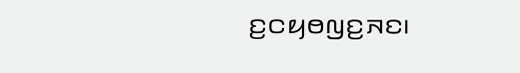ꤢ꤬ꤍꤟꤥꤜꤢ꤬ꤏꤢ꤯